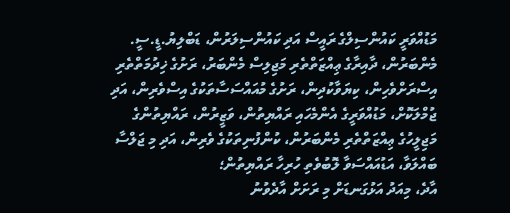މަޑުއްވަރީ ކައުންސިލްގެ ރައީސް އަދި ކައުންސިލަރުން، ޑަބްލިޔު.ޑީ.ސީ. މެންބަރުން، ދާއިރާގެ ޢިއްޒަތްތެރި މަޖިލިސް މެންބަރު، ރަށުގެ ޚިދުމަތްތެރި އިސްރަށްވެހިން، ކިޔަވާކުދިން، ރަށުގެ މުއައްސަސާތަކުގެ އިސްވެރިން، އަދި ޖުމްލަކޮށް، މަޑުއްވަރީގެ އެންމެހައި ރައްޔިތުން، ވަޒީރުން، ރައްޔިތުންގެ މަޖިލީހުގެ ޢިއްޒަތްތެރި މެންބަރުން، ކުންފުނިތަކުގެ ވެރިން، އަދި މި ޖަލްސާ ބައްލަވާ، އަޑުއައްސަވާ ލޮބުވެތި ހުރިހާ ރައްޔިތުން؛
އާދެ، މިއަދު އަޅުގަނޑަށް މި ރަށަށް އާދެވުނު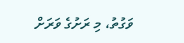ވަގުތު، މި ރަށުގެ ވަރަށް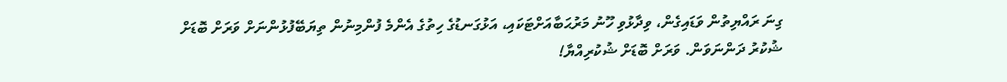ގިނަ ރައްޔިތުން ވަޑައިގެން، ވިދާޅުވި ހޫނު މަރުޙަބާއަށްޓަކައި، އަޅުގަނޑުގެ ހިތުގެ އެންމެ ފުންމިނުން ތިޔަބޭފުޅުންނަށް ވަރަށް ބޮޑަށް ޝުކުރު ދަންނަވަން. ވަރަށް ބޮޑަށް ޝުކުރިއްޔާ!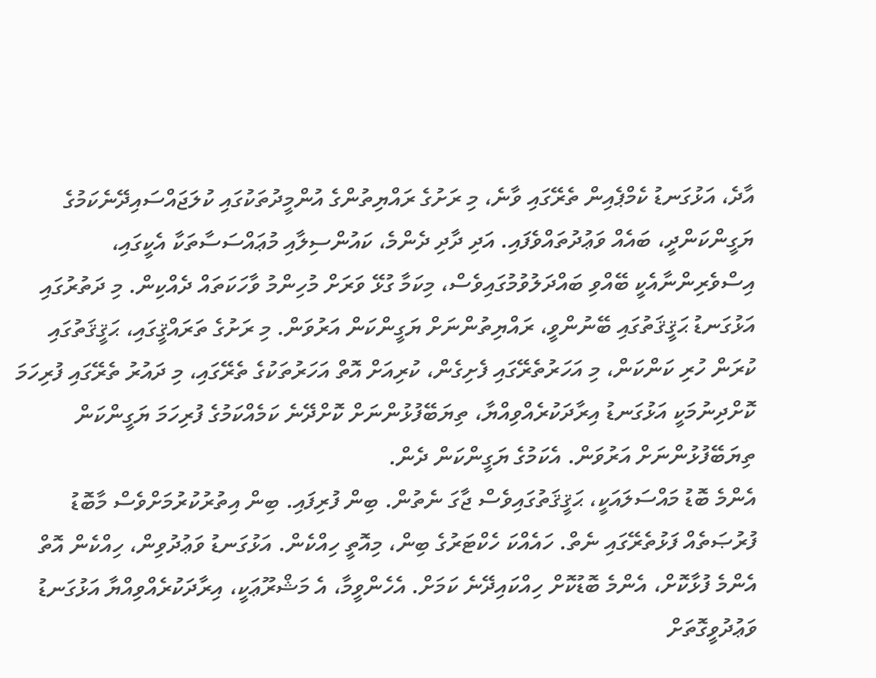އާދެ، އަޅުގަނޑު ކެމްޕެއިން ތެރޭގައި ވާނެ، މި ރަށުގެ ރައްޔިތުންގެ އުންމީދުތަކުގައި ކުލަޖައްސައިދޭނެކަމުގެ ޔަގީންކަންދީ، ބައެއް ވަޢުދުތައްވެފައި. އަދި ދާދި ދެންމެ، ކައުންސިލާއި މުޢައްސަސާތަކާ އެކީގައި، އިސްވެރިންނާއެކީ ބޭއްވި ބައްދަލުވުމުގައިވެސް، މިކަމާ ގުޅޭ ވަރަށް މުހިންމު ވާހަކަތައް ދެއްކިން. މި ދަތުރުގައި އަޅުގަނޑު ޙަޤީޤަތުގައި ބޭނުންވީ، ރައްޔިތުންނަށް ޔަގީންކަން އަރުވަން. މި ރަށުގެ ތަރައްޤީގައި، ޙަޤީޤަތުގައި ކުރަން ހުރި ކަންކަން، މި އަހަރުތެރޭގައި ފެށިގެން، ކުރިއަށް އޮތް އަހަރުތަކުގެ ތެރޭގައި، މި ދައުރު ތެރޭގައި ފުރިހަމަ ކޮށްދިނުމަކީ އަޅުގަނޑު އިރާދަކުރެއްވިއްޔާ، ތިޔަބޭފުޅުންނަށް ކޮށްދޭނެ ކަމެއްކަމުގެ ފުރިހަމަ ޔަގީންކަން ތިޔަބޭފުޅުންނަށް އަރުވަން. އެކަމުގެ ޔަގީންކަން ދެން.
އެންމެ ބޮޑު މައްސަލައަކީ، ޙަޤީޤަތުގައިވެސް ޖާގަ ނެތުން. ބިން ފުރިފައި. ބިން އިތުރުކުރުމަށްވެސް މާބޮޑު ފުރުޞަތެއް ފަޅުތެރޭގައި ނެތް. ހައެއްކަ ހެކްޓަރުގެ ބިން، މިއޮތީ ހިއްކެން. އަޅުގަނޑު ވަޢުދުވިން، ހިއްކެން އޮތް އެންމެ ފުޅާކޮށް، އެންމެ ބޮޑުކޮށް ހިއްކައިދޭނެ ކަމަށް. އެހެންވީމާ، އެ މަޝްރޫޢަކީ، އިރާދަކުރެއްވިއްޔާ އަޅުގަނޑު ވަޢުދުވީގޮތަށް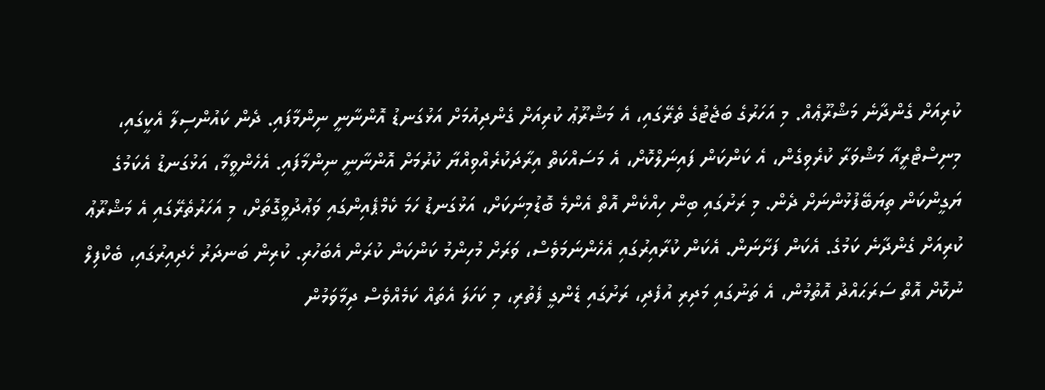ކުރިއަށް ގެންދާނެ މަޝްރޫޢެއް. މި އަހަރުގެ ބަޖެޓުގެ ތެރޭގައި، އެ މަޝްރޫޢު ކުރިއަށް ގެންދިއުމަށް އަޅުގަނޑު އޮންނާނީ ނިންމާފައި. ދެން ކައުންސިލާ އެކީގައި، މިނިސްޓްރީއާ މަޝްވަރާ ކުރެވިގެން، އެ ކަންކަން ފައިނަލްކޮށް، އެ މަސައްކަތް އިރާދަކުރެއްވިއްޔާ ކުރުމަށް އޮންނާނީ ނިންމާފައި. އެހެންވީމާ، އަޅުގަނޑު އެކަމުގެ ޔަގީންކަން ތިޔަބޭފުޅުންނަށް ދެން. މި ރަށުގައި ބިން ހިއްކެން އޮތް އެންމެ ބޮޑުމިނަކަށް، އަޅުގަނޑު ހަމަ ކެމްޕެއިންގައި ވަޢުދުވީގޮތަށް، މި އަހަރުތެރޭގައި އެ މަޝްރޫޢު ކުރިއަށް ގެންދާނެ ކަމުގެ. އެކަން ފަށާނަން. އެކަން ކުރާއިރުގައި އެހެންނަމަވެސް، ވަރަށް މުހިންމު ކަންކަން ކުރަން އެބަހުރި. ކުރިން ބަނދަރު ހެދިއިރުގައި، ބެކްފިލް ނުކޮށް އޮތް ސަރަޙައްދު އޮތުމުން، އެ ތަނުގައި މަދިރި އުފެދި، ރަށުގައި ޑެންގީ ފެތުރި، މި ކަހަލަ އެތައް ކަމެއްވެސް ދިމާވަމުން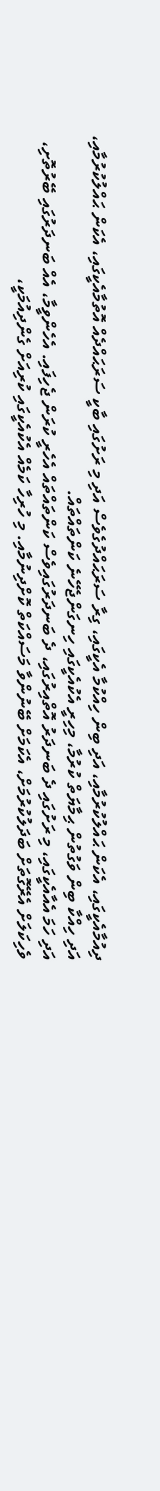ދިއުމާއެކީގައި، އެކަން ޙައްލުކުރުމާއި، އަދި ބިން ހިއްކުމާ އެކީގައި، ގިރާ ސަރަޙައްދުގެވެސް އަދި މި ރަށުގައި ބާކީ ސަރަޙައްދެއް އޮތުމާއެކީގައި، އެކަން ޙައްލުކުރުމާއި، އަދި ހިއްކާ ބިން ވަގުތުން ޙިމާޔަތް ކުރުމާ، މިހިރީ އެކުއެކީގައި ހިނގަންޖެހޭނެ ކަންތައްތައް.
އަދި ހަމަ އެއާއެކީގައި، މި ރަށުގައި ދެ ބަނދަރު އޮތްއިރުގައި، ދެ ބަނދަރުގައިވެސް ކަންތައްތައް އެހެރީ ކުރަން ޖެހިފައި. އެހެންވީމާ، އެއް ބަނދަރުގައި ބޭރުތޮށި، ވެހިކަލަށް އެރޭގޮތަށް ބަދަލުކުރުމަށް، އެކަމަށް ބޭނުންވާ މަސައްކަތް ކޮށްދިނުމާއި. މި ހުރިހާ ކަމެއް އެކުއެކީގައި ކުރިއަށް ގެންދިއުމަކީ،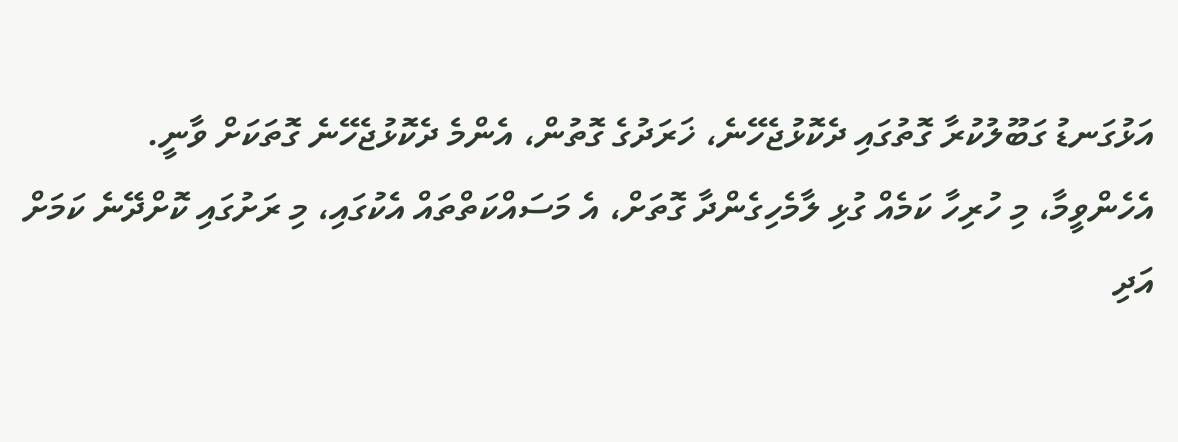އަޅުގަނޑު ގަބޫލުކުރާ ގޮތުގައި ދެކޮޅުޖެހޭނެ، ޚަރަދުގެ ގޮތުން، އެންމެ ދެކޮޅުޖެހޭނެ ގޮތަކަށް ވާނީ.
އެހެންވީމާ، މި ހުރިހާ ކަމެއް ގުޅި ލާމެހިގެންދާ ގޮތަށް، އެ މަސައްކަތްތައް އެކުގައި، މި ރަށުގައި ކޮށްދޭނެ ކަމަށް އަދި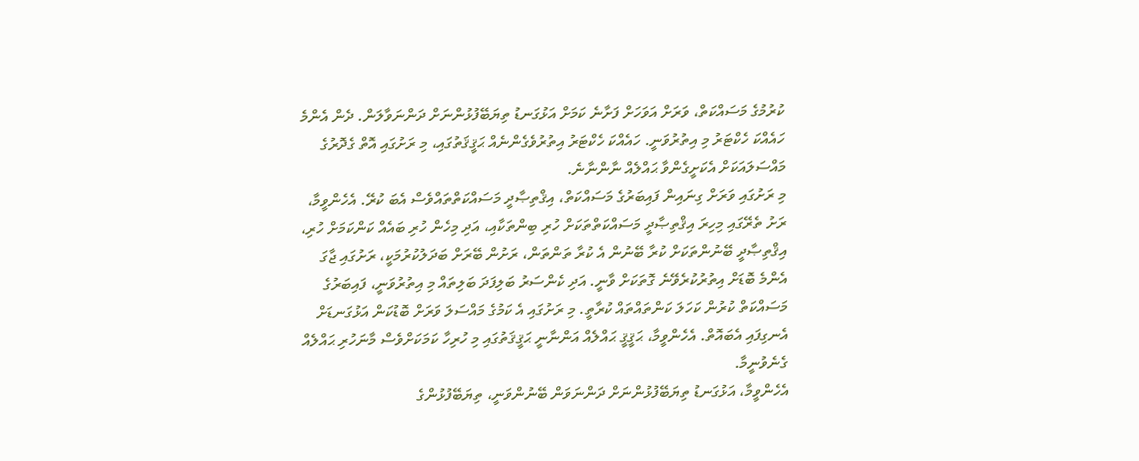ކުރުމުގެ މަސައްކަތް، ވަރަށް އަވަހަށް ފަށާނެ ކަމަށް އަޅުގަނޑު ތިޔަބޭފުޅުންނަށް ދަންނަވާލަން. ދެން އެންމެ ހައެއްކަ ހެކްޓަރު މި އިތުރުވަނީ. ހައެއްކަ ހެކްޓަރު އިތުރުވެގެންނެއް ޙަޤީޤަތުގައި، މި ރަށުގައި އޮތް ގެދޮރުގެ މައްސަލައަކަށް އެކަށީގެންވާ ޙައްލެއް ނާންނާނެ.
މި ރަށުގައި ވަރަށް ގިނައިން ފައިބަރުގެ މަސައްކަތް، އިޤްތިޞާދީ މަސައްކަތްތައްވެސް އެބަ ކުރޭ. އެހެންވީމާ، ރަށު ތެރޭގައި މިހިރަ އިޤްތިޞާދީ މަސައްކަތްތަކަށް ހުރި ބިންތަކާއި، އަދި މިހެން ހުރި ބައެއް ކަންކަމަށް ހުރި، އިޤްތިޞާދީ ބޭނުންތަކަށް ކުރާ ބޭނުން އެ ކުރާ ތަންތަން، ރަށުން ބޭރަށް ބަދަލުކުރުމަކީ، ރަށުގައި ޖާގަ އެންމެ ބޮޑަށް އިތުރުކުރެވޭނެ ގޮތަކަށް ވާނީ. އަދި ކެންސަރު ބަލިފަދަ ބަލިތައް މި އިތުރުވަނީ، ފައިބަރުގެ މަސައްކަތް ކުރުން ކަހަލަ ކަންތައްތައް ކުރާތީ. މި ރަށުގައި އެ ކަމުގެ މައްސަލަ ވަރަށް ބޮޑުކަން އަޅުގަނޑަށް އެނގިފައި އެބައޮތް. އެހެންވީމާ، ޙަޤީޤީ ޙައްލެއް އަންނާނީ ޙަޤީޤަތުގައި މި ހުރިހާ ކަމަކަށްވެސް މާނަހުރި ޙައްލެއް ގެނެވުނީމާ.
އެހެންވީމާ، އަޅުގަނޑު ތިޔަބޭފުޅުންނަށް ދަންނަވަން ބޭނުންވަނީ، ތިޔަބޭފުޅުންގެ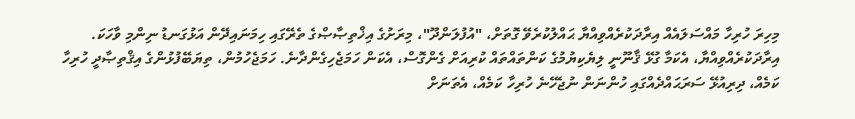މިހިރަ ހުރިހާ މައްސަލައެއް އިރާދަކުރެއްވިއްޔާ ޙައްލުކުރެވޭ ގޮތަށް، "އުފުލަންދޫ"، މިރަށުގެ އިޚްތިޞާޞްގެ ތެރޭގައި ހިމަނައިދޭން އަޅުގަނޑު ނިންމި ވާހަކަ. އިރާދަކުރެއްވިއްޔާ، އެކަމާ ގުޅޭ ޤާނޫނީ ލިޔެކިޔުމުގެ ކަންތައްތައް ކުރިއަށް ގެންގޮސް، އެކަން ހަމަޖެހިގެންދާނެ. ހަމަޖެހުމުން، ތިޔަބޭފުޅުންގެ އިޤްތިޞާދީ ހުރިހާ ކަމެއް، ދިރިއުޅޭ ސަރަޙައްދެއްގައި ހުންނަން ނުޖެހޭނެ ހުރިހާ ކަމެއް، އެތަނަށް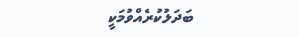ބަދަލުކުރެއްވުމަކީ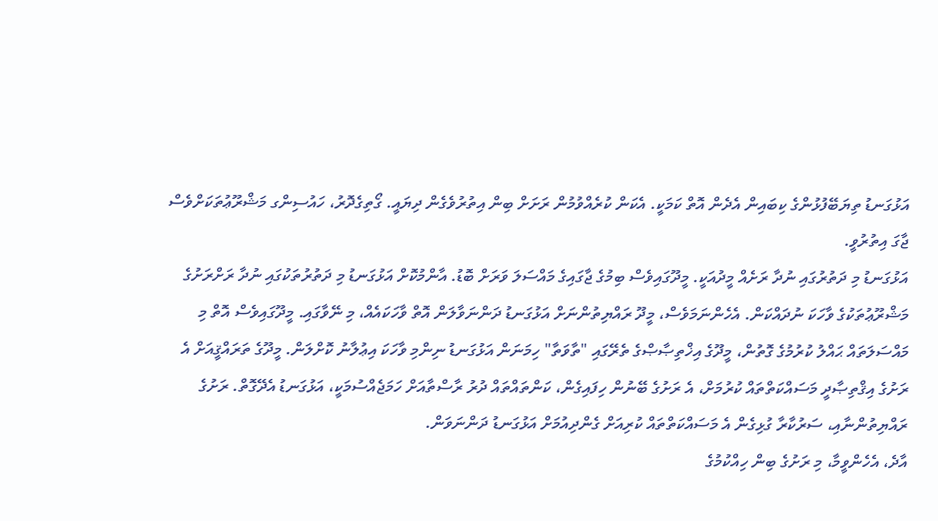އަޅުގަނޑު ތިޔަބޭފުޅުންގެ ކިބައިން އެދެން އޮތް ކަމަކީ. އެކަން ކުރެއްވުމުން ރަށަށް ބިން އިތުރުވެގެން ދިޔައީ. ގޯތިގެދޮރު، ހައުސިންގ މަޝްރޫޢުތަކަށްވެސް ޖާގަ އިތުރުވީ.
އަޅުގަނޑު މި ދަތުރުގައި ނުދާ ރަށެއް މީދުއަކީ. މީދޫގައިވެސް ބިމުގެ ޖާގައިގެ މައްސަލަ ވަރަށް ބޮޑު. އާންމުކޮށް އަޅުގަނޑު މި ދަތުރުތަކުގައި ނުދާ ރަށްރަށުގެ މަޝްރޫޢުތަކުގެ ވާހަކަ ނުދައްކަން. އެހެންނަމަވެސް، މީދޫ ރައްޔިތުންނަށް އަޅުގަނޑު ދަންނަވާލަން އޮތް ވާހަކައެއް، މި ނޭވާގައި. މީދޫގައިވެސް އޮތް މި މައްސަލަތައް ޙައްލު ކުރުމުގެ ގޮތުން، މީދޫގެ އިޚްތިޞާޞްގެ ތެރޭގައި "ތާވަތާ" ހިމަނަން އަޅުގަނޑު ނިންމި ވާހަކަ އިޢުލާނު ކޮށްލަން. މީދޫގެ ތަރައްޤީއަށް އެ ރަށުގެ އިޤްތިޞާދީ މަސައްކަތްތައް ކުރުމަށް، އެ ރަށުގެ ބޭނުން ހިފައިގެން، ކަންތައްތައް ދުރު ރާސްތާއަށް ހަމަޖެއްސުމަކީ، އަޅުގަނޑު އެދޭގޮތް. ރަށުގެ ރައްޔިތުންނާއި، ސަރުކާރާ ގުޅިގެން އެ މަސައްކަތްތައް ކުރިއަށް ގެންދިއުމަށް އަޅުގަނޑު ދަންނަވަން.
އާދެ، އެހެންވީމާ، މި ރަށުގެ ބިން ހިއްކުމުގެ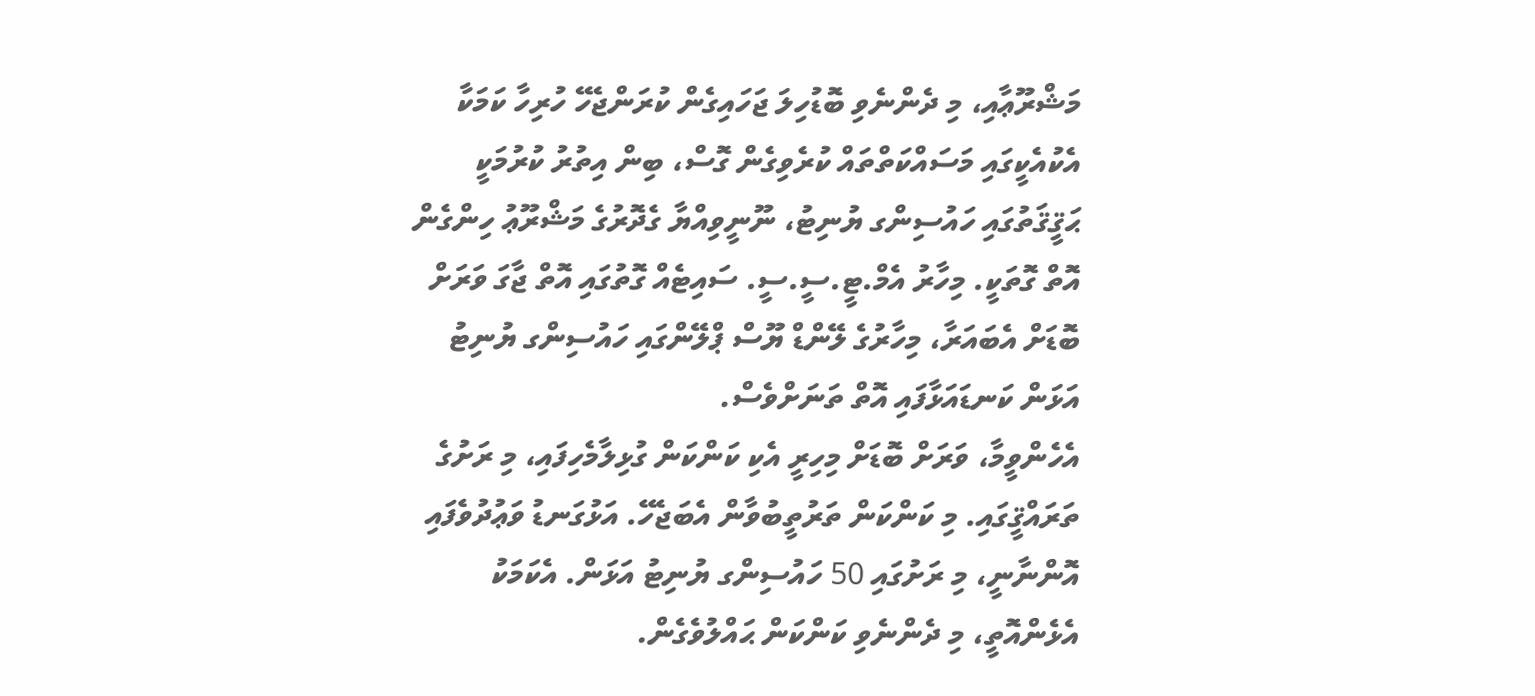މަޝްރޫޢާއި، މި ދެންނެވި ބޮޑުހިލަ ޖަހައިގެން ކުރަންޖެހޭ ހުރިހާ ކަމަކާ އެކުއެކީގައި މަސައްކަތްތައް ކުރެވިގެން ގޮސް، ބިން އިތުރު ކުރުމަކީ ޙަޤީޤަތުގައި ހައުސިންގ ޔުނިޓު، ނޫނީވިއްޔާ ގެދޮރުގެ މަޝްރޫޢު ހިންގެން އޮތް ގޮތަކީ. މިހާރު އެމް.ޓީ.ސީ.ސީ. ސައިޓެއް ގޮތުގައި އޮތް ޖާގަ ވަރަށް ބޮޑަށް އެބައަރާ، މިހާރުގެ ލޭންޑް ޔޫސް ޕްލޭންގައި ހައުސިންގ ޔުނިޓު އަޅަން ކަނޑައަޅާފައި އޮތް ތަނަށްވެސް.
އެހެންވީމާ، ވަރަށް ބޮޑަށް މިހިރީ އެކި ކަންކަން ގުޅިލާމެހިފައި، މި ރަށުގެ ތަރައްޤީގައި. މި ކަންކަން ތަރުތީބުވާން އެބަޖެހޭ. އަޅުގަނޑު ވަޢުދުވެފައި އޮންނާނީ، މި ރަށުގައި 50 ހައުސިންގ ޔުނިޓު އަޅަން. އެކަމަކު އެޅެންއޮތީ، މި ދެންނެވި ކަންކަން ޙައްލުވެގެން.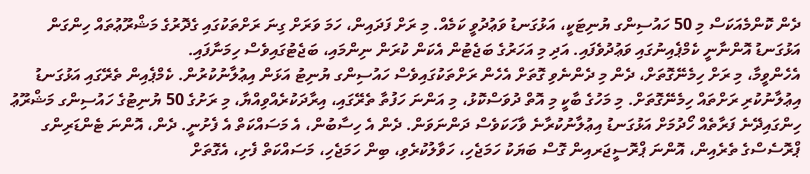ދެން ކޮންމެއަކަސް މި 50 ހައުސިންގ ޔުނިޓަކީ، އަޅުގަނޑު ވަޢުދުވީ ކަމެއް. މި ރަށް ފަދައިން، ހަމަ ވަރަށް ގިނަ ރަށްތަކުގައި ގެދޮރުގެ މަޝްރޫޢުތައް ހިންގަން އަޅުގަނޑު އޮންނާނީ ކެމްޕެއިނުގައި ވަޢުދުވެފައި. އަދި މި އަހަރުގެ ބަޖެޓުން އެކަން ކުރަން ނިންމައި، ބަޖެޓުގައިވެސް ހިމަނާފައި.
އެހެންވީމާ، މި ރަށް ހިމެނޭގޮތަށް، ދެން މި ދެންނެވި ގޮތަށް އެހެން ރަށްތަކުގައިވެސް ހައުސިންގ ޔުނިޓު އަޅަން އިޢުލާނުކުރުން. ކެމްޕެއިން ތެރޭގައި އަޅުގަނޑު އިޢުލާނުކުރި ރަށްތައް ހިމެނޭގޮތަށް. މި މަހުގެ ބާކީ މި އޮތް ދުވަސްކޮޅު، މި އަންނަ ހަފުތާ ތެރޭގައި، އިރާދަކުރެއްވިއްޔާ، މި ރަށުގެ 50 ޔުނިޓުގެ ހައުސިންގ މަޝްރޫޢު ހިންގައިދޭނެ ފަރާތެއް ހޯދުމަށް އަޅުގަނޑު އިޢުލާނުކުރާނެ ވާހަކަވެސް ދަންނަވަން. ދެން އެ ހިސާބުން، އެ މަސައްކަތް އެ ފެށުނީ. ދެން، އޮންނަ ޓެންޑަރިންގ ޕްރޮސެސްގެ ތެރެއިން، އޮންނަ ޕްރޮސީޖަރއިން ގޮސް ބަޔަކު ހަމަޖެހި، ހަވާލުކުރެވި، ބިން ހަމަޖެހި، މަސައްކަތް ފެށި، އެގޮތަށް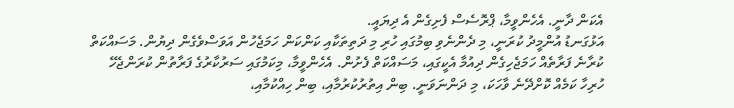އެކަން ދާނީ. އެހެންވީމާ، ޕްރޮސެސް ފެށިގެން އެ ދިޔައީ.
އަޅުގަނޑު އުންމީދު ކުރަނީ، މި ދެންނެވި ބިމުގައި ހުރި މި ދަތިތަކާއި ކަންކަން ހަމަޖެހުން އަވަސްވެގެން ދިޔުން. މަސައްކަތް ކުރާނެ ފަރާތެއް ހަމަޖެހިގެން ދިއުމާ އެކީގައި، މަސައްކަތް ފެށުން. އެހެންވީމާ، މިކަމުގައި ސަރުކާރުގެ ފަރާތުން ކުރަންޖެހޭ ހުރިހާ ކަމެއް ކޮށްދޭނެ ވާހަކަ، މި ދަންނަވަނީ. ބިން އިތުރުކުރުމާއި، ބިން ހިއްކުމާއި،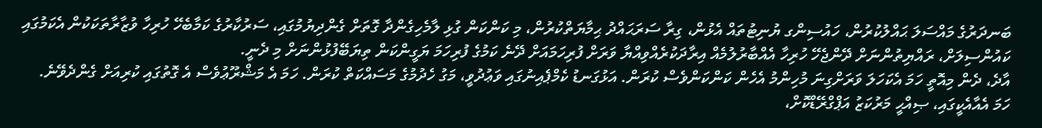ބަނދަރުގެ މައްސަލަ ޙައްލުކުރުން، ހައުސިންގ ޔުނިޓުތައް އެޅުން، ގިރާ ސަރަޙައްދު ޙިމާޔަތްކުރުން، މި ކަންކަން ގުޅި ލާމެހިގެންދާ ގޮތަށް ގެންދިޔުމުގައި، ސަރުކާރުގެ ކަމާބެހޭ ހުރިހާ ވުޒާރާތަކަކުން އެކަމުގައި ކައުންސިލަށް، ރައްޔިތުންނަށް ދޭންޖެހޭ ހުރިހާ އެއްބާރުލުމެއް އިރާދަކުރެއްވިއްޔާ ވަރަށް ފުރިހަމައަށް ދޭނެ ކަމުގެ ފުރިހަމަ ޔަގީންކަން ތިޔަބޭފުޅުންނަށް މި ދެނީ.
އާދެ، ދެން މިއޮތީ ހަމަ އެކަހަލަ ވަރަށްގިނަ މުހިންމު އެހެން ކަންކަންވެސް ކުރަން. އަޅުގަނޑު ކެމްޕެއިނުގައި ވަޢުދުވީ، މަގު ހެދުމުގެ މަސައްކަތް ކުރަން. ހަމަ އެ މަޝްރޫޢުވެސް އެ ގޮތުގައި ކުރިއަށް ގެންދެވޭނެ.
ހަމަ އެއާއެކީގައި، ޞިއްޙީ މަރުކަޒު އަޕްގްރޭޑްކޮށް،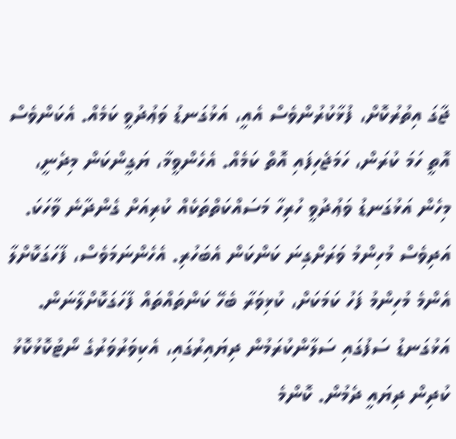ޖާގަ އިތުރުކޮށް، ފުޅާކުރުންވެސް އެއީ، އަޅުގަނޑު ވަޢުދުވީ ކަމެއް. އެކަންވެސް އޮތީ ހަމަ ކުރަން، ހަމަޖެހިފައި އޮތް ކަމެއް. އެހެންވީމާ، ޔަގީންކަން މިދެނީ، މިހެން އަޅުގަނޑު ވަޢުދުވީ ހުރިހާ މަސައްކަތްތަކެއް ކުރިއަށް ގެންދާނެ ވާހަކަ.
އަދިވެސް މުހިންމު ވަރަށްގިނަ ކަންކަން އެބަހުރި. އެހެންނަމަވެސް، ފާހަގަކޮށްލާ އެންމެ މުހިންމު ފަހު ކަމަކަށް، ކުޅިވަރާ ބެހޭ ކަންތައްތައް ފާހަގަކޮށްލާނަން.
އަޅުގަނޑު ސަފުގައި ސަލާންކުރަމުން ދިޔައިރުގައި، އެކިވަރުވަރުގެ ނޯޓުކޮޅުކޮޅު ކުދިން ދިޔައީ ދެމުން. ކޮންމެ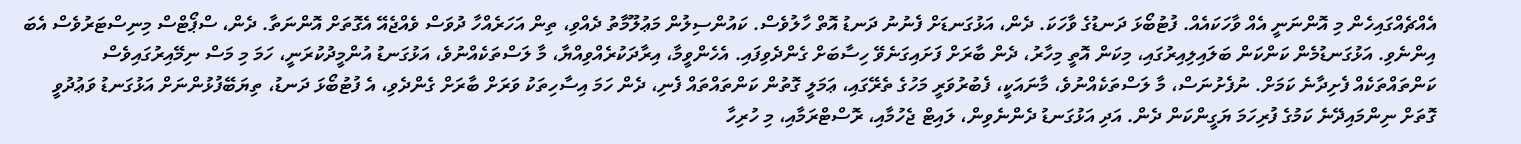އެއްޗެއްގައިހެން މި އޮންނަނީ އެއް ވާހަކައެއް. ފުޓުބޯޅަ ދަނޑުގެ ވާހަކަ. ދެން، އަޅުގަނޑަށް ފެނުނު ދަނޑު އޮތް ހާލުވެސް. ކައުންސިލުން މަޢުލޫމާތު ދެއްވި، ތިން އަހަރެއްހާ ދުވަސް ވެއްޖެއޭ އެގޮތަށް އޮންނަތާ. ދެން، ސްޕޯޓްސް މިނިސްޓަރުވެސް އެބަ އިންނެވި. އަޅުގަނޑުމެން ކަންކަން ބަލައިލިއިރުގައި، މިކަން އޮތީ މިހާރު، ދެން ބާރަށް ފަށައިގަނެވޭ ހިސާބަށް ގެންދެވިފައި. އެހެންވީމާ، އިރާދަކުރެއްވިއްޔާ، މާ ލަސްތަކެއްނުވެ، އަޅުގަނޑު އުންމީދުކުރަނީ، ހަމަ މި މަސް ނިމޭއިރުގައިވެސް ކަންތައްތަކެއް ފެށިދާނެ ކަމަށް. ނުފެށުނަސް، މާ ލަސްތަކެއްނުވެ، މާނައަކީ، ފެބުރުވަރީ މަހުގެ ތެރޭގައި، ޢަމަލީ ގޮތުން ކަންތައްތައް ފެނި، ދެން ހަމަ އިސާހިތަކު ވަރަށް ބާރަށް ގެންދެވި، އެ ފުޓުބޯޅަ ދަނޑު، ތިޔަބޭފުޅުންނަށް އަޅުގަނޑު ވަޢުދުވީ ގޮތަށް ނިންމައިދޭނެ ކަމުގެ ފުރިހަމަ ޔަގީންކަން ދެން. އަދި އަޅުގަނޑު ދެންނެވިން، ލައިޓް ޖެހުމާއި، ރޮސްޓްރަމާއި، މި ހުރިހާ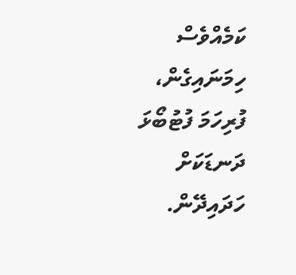ކަމެއްވެސް ހިމަނައިގެން، ފުރިހަމަ ފުޓުބޯޅަ ދަނޑަކަށް ހަދައިދޭން.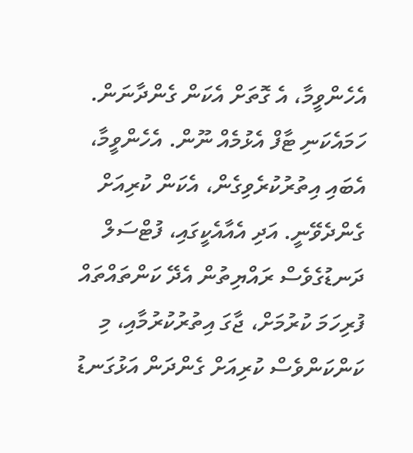އެހެންވީމާ، އެ ގޮތަށް އެކަން ގެންދާނަން. ހަމައެކަނި ޓާފް އެޅުމެއް ނޫން. އެހެންވީމާ، އެބައި އިތުރުކުރެވިގެން، އެކަން ކުރިއަށް ގެންދެވޭނީ. އަދި އެއާއެކީގައި، ފުޓްސަލް ދަނޑުގެވެސް ރައްޔިތުން އެދޭ ކަންތައްތައް ފުރިހަމަ ކުރުމަށް، ޖާގަ އިތުރުކުރުމާއި، މި ކަންކަންވެސް ކުރިއަށް ގެންދަން އަޅުގަނޑު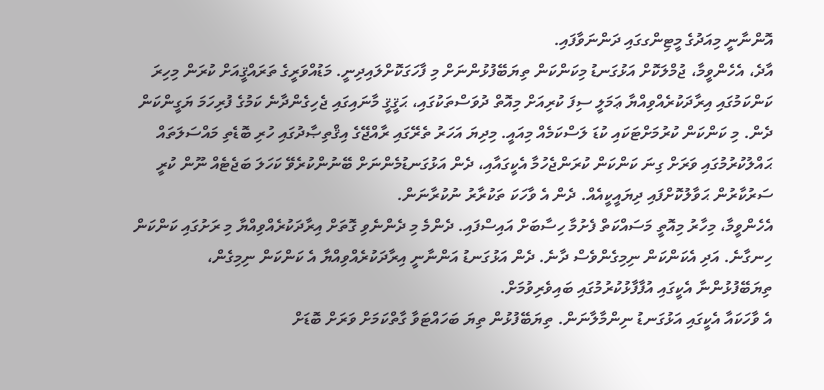އޮންނާނީ މިއަދުގެ މީޓިންގގައި ދަންނަވާފައި.
އާދެ، އެހެންވީމާ، ޖުމްލަކޮށް އަޅުގަނޑު މިކަންކަން ތިޔަބޭފުޅުންނަށް މި ފާހަގަކޮށްލައިދިނީ. މަޑުއްވަރީގެ ތަރައްޤީއަށް ކުރަން މިހިރަ ކަންކަމުގައި އިރާދަކުރެއްވިއްޔާ ޢަމަލީ ސިފަ ކުރިއަށް މިއޮތް ދުވަސްތަކުގައި، ޙަޤީޤީ މާނައިގައި ޖެހިގެންދާނެ ކަމުގެ ފުރިހަމަ ޔަގީންކަން ދެން. މި ކަންކަން ކުރުމަށްޓަކައި ކުޑަ ލަސްކަމެއް މިއައީ. މިދިޔަ އަހަރު ތެރޭގައި ރާއްޖޭގެ އިޤްތިޞާދުގައި ހުރި ބޮޑެތި މައްސަލަތައް ޙައްލުކުރުމުގައި ވަރަށް ގިނަ ކަންކަން ކުރަންޖެހުމާ އެކީގައާއި، ދެން އަޅުގަނޑުމެންނަށް ބޭނުންކުރެވޭ ކަހަލަ ބަޖެޓެއް ނޫން ކުރީ ސަރުކާރުން ޙަވާލުކޮށްފައި ދިޔައީކީއެއް. ދެން އެ ވާހަކަ ތަކުރާރު ނުކުރާނަން.
އެހެންވީމާ، މިހާރު މިއޮތީ މަސައްކަތް ފެށުމާ ހިސާބަށް އައިސްފައި. ދެންމެ މި ދެންނެވި ގޮތަށް އިރާދަކުރެއްވިއްޔާ މި ރަށުގައި ކަންކަން ހިނގާނެ. އަދި އެކަންކަން ނިމިގެންވެސް ދާނެ. ދެން އަޅުގަނޑު އަންނާނީ އިރާދަކުރެއްވިއްޔާ އެ ކަންކަން ނިމިގެން، ތިޔަބޭފުޅުންނާ އެކީގައި އުފާފާޅުކުރުމުގައި ބައިވެރިވުމަށް.
އެ ވާހަކައާ އެކީގައި އަޅުގަނޑު ނިންމާލާނަން. ތިޔަބޭފުޅުން ތިޔަ ބަހައްޓަވާ ގާތްކަމަށް ވަރަށް ބޮޑަށް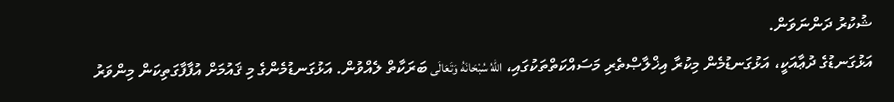ޝުކުރު ދަންނަވަން.
އަޅުގަނޑުގެ ދުޢާއަކީ، އަޅުގަނޑުމެން މިކުރާ އިޚްލާޞްތެރި މަސައްކަތްތަކުގައި، اللهُ سُبْحَانَهُ وَتَعَالَى ބަރަކާތް ލެއްވުން. އަޅުގަނޑުމެންގެ މި ޤައުމަށް އުފާފާގަތިކަން މިންވަރު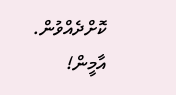ކޮށްދެއްވުން. އާމީން!